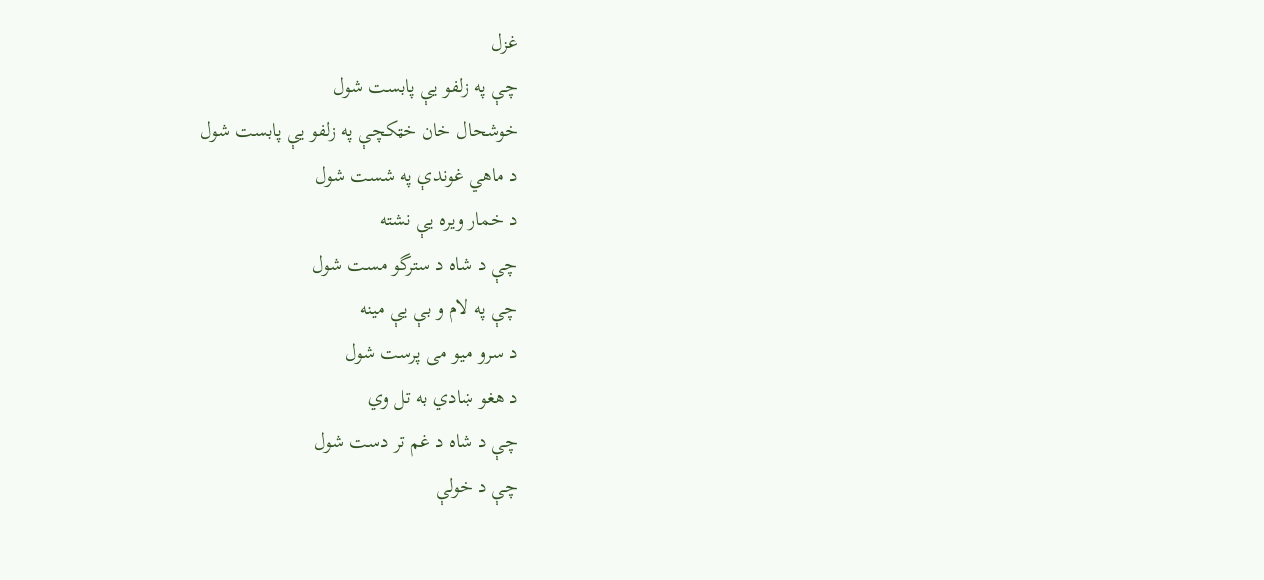غزل
چې په زلفو يې پابست شول
خوشحال خان خټکچې په زلفو يې پابست شول
د ماهي غوندې په شست شول
د خمار ويره يې نشته
چې د شاه د سترگو مست شول
چې په لام و بې يې مينه
د سرو ميو می پرست شول
د هغو ښادي به تل وي
چې د شاه د غم تر دست شول
چې د خولې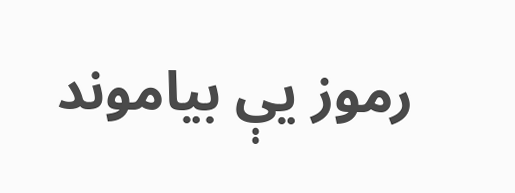رموز يې بياموند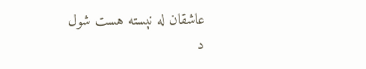عاشقان له نېسته هست شول
د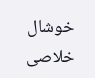خوشال خلاصی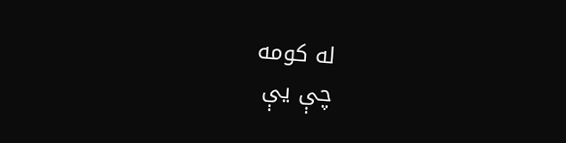له کومه
چې يې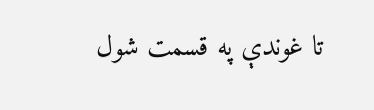تا غوندې په قسمت شول